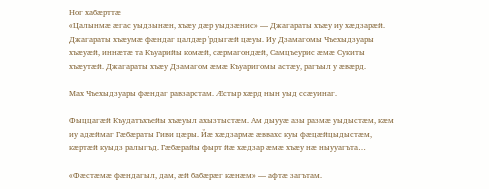Ног хабæрттæ
«Цалынмӕ ӕгас уыдзынӕн, хъӕу дӕр уыдзӕнис» — Джагараты хъӕу иу хӕдзарӕй.
Джагараты хъӕумӕ фӕндаг цалдӕр 'рдыгӕй цӕуы. Иу Дзамагомы Чъехыдзуары хъӕуӕй, иннӕтӕ та Къуарийы комӕй, сӕрмагондӕй, Самцъеурис ӕмӕ Сукиты хъӕутӕй. Джагараты хъӕу Дзамагом ӕмӕ Къуаригомы астӕу, рагъыл у ӕвӕрд.

Мах Чъехыдзуары фӕндаг равзарстам. Ӕстыр хӕрд нын уыд ссӕуинаг.

Фыццагӕй Къудатъхъейы хъӕуыл ахызтыстӕм. Ам дыууӕ азы размӕ уыдыстӕм, кӕм иу адӕймаг Гӕбӕраты Гиви цӕры. Йӕ хӕдзармӕ ӕввахс куы фӕцӕйцыдыстӕм, кӕртӕй куыдз ралыгъд. Гӕбӕрайы фырт йӕ хӕдзар ӕмӕ хъӕу нӕ ныууагъта…

«Фӕстӕмӕ фӕндагыл, дам, ӕй бабӕрӕг кӕнӕм» — афтӕ загътам.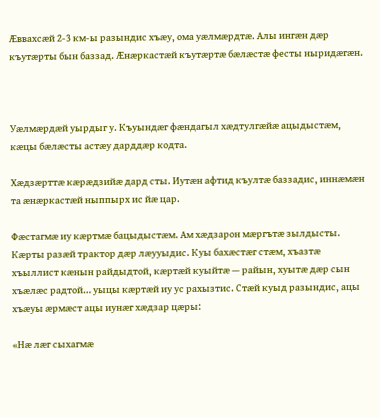Ӕввахсӕй 2-3 км-ы разындис хъӕу, ома уӕлмӕрдтӕ. Алы ингӕн дӕр къутӕрты бын баззад. Ӕнӕркастӕй къутӕртӕ бӕлӕстӕ фесты ныридӕгӕн.



Уӕлмӕрдӕй уырдыг у. Къуындӕг фӕндагыл хӕдтулгӕйӕ ацыдыстӕм, кӕцы бӕлӕсты астӕу дарддӕр кодта.

Хӕдзӕрттӕ кӕрӕдзийӕ дард сты. Иутӕн афтид къултӕ баззадис, иннӕмӕн та ӕнӕркастӕй ныппырх ис йӕ цар.

Фӕстагмӕ иу кӕртмӕ бацыдыстӕм. Ам хӕдзарон мӕргътӕ зылдысты. Кӕрты разӕй трактор дӕр лӕууыдис. Куы бахӕстӕг стӕм, хъазтӕ хъыллист кӕнын райдыдтой, кӕртӕй куыйтӕ — райын, хуытӕ дӕр сын хъӕлӕс радтой… уыцы кӕртӕй иу ус рахызтис. Стӕй куыд разындис, ацы хъӕуы ӕрмӕст ацы иунӕг хӕдзар цӕры:

«Нӕ лӕг сыхагмӕ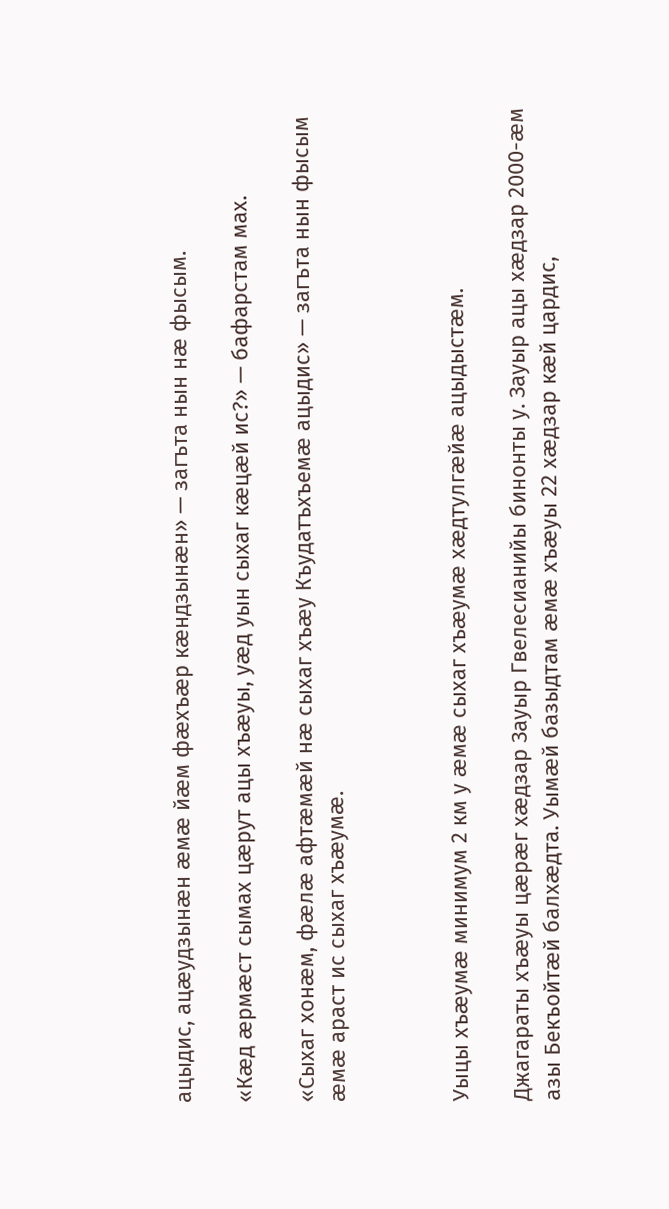ацыдис, ацӕудзынӕн ӕмӕ йӕм фӕхъӕр кӕндзынӕн» — загъта нын нӕ фысым.

«Кӕд ӕрмӕст сымах цӕрут ацы хъӕуы, уӕд уын сыхаг кӕцӕй ис?» — бафарстам мах.

«Сыхаг хонӕм, фӕлӕ афтӕмӕй нӕ сыхаг хъӕу Къудатъхъемӕ ацыдис» — загъта нын фысым ӕмӕ араст ис сыхаг хъӕумӕ.



Уыцы хъӕумӕ минимум 2 км у ӕмӕ сыхаг хъӕумӕ хӕдтулгӕйӕ ацыдыстӕм.

Джагараты хъӕуы цӕрӕг хӕдзар Зауыр Гвелесианийы бинонты у. Зауыр ацы хӕдзар 2000-ӕм азы Бекъойтӕй балхӕдта. Уымӕй базыдтам ӕмӕ хъӕуы 22 хӕдзар кӕй цардис,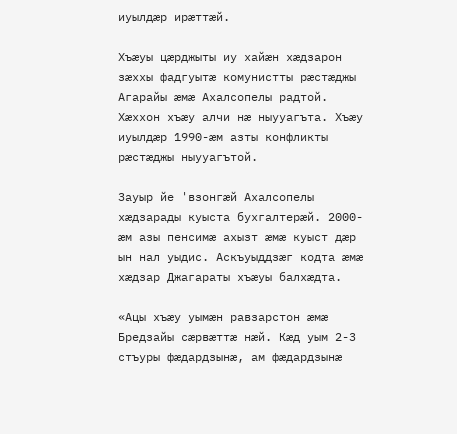иуылдӕр ирӕттӕй.

Хъӕуы цӕрджыты иу хайӕн хӕдзарон зӕххы фадгуытӕ комунистты рӕстӕджы Агарайы ӕмӕ Ахалсопелы радтой. Хӕххон хъӕу алчи нӕ ныууагъта. Хъӕу иуылдӕр 1990-ӕм азты конфликты рӕстӕджы ныууагътой.

Зауыр йе 'взонгӕй Ахалсопелы хӕдзарады куыста бухгалтерӕй. 2000-ӕм азы пенсимӕ ахызт ӕмӕ куыст дӕр ын нал уыдис. Аскъуыддзӕг кодта ӕмӕ хӕдзар Джагараты хъӕуы балхӕдта.

«Ацы хъӕу уымӕн равзарстон ӕмӕ Бредзайы сӕрвӕттӕ нӕй. Кӕд уым 2-3 стъуры фӕдардзынӕ, ам фӕдардзынӕ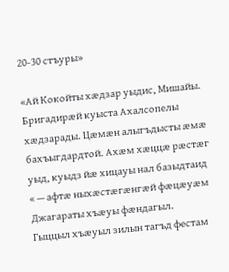20-30 стъуры»

«Ай Кокойты хӕдзар уыдис, Мишайы. Бригадирӕй куыста Ахалсопелы хӕдзарады. Цӕмӕн алыгъдысты ӕмӕ бахъыгдардтой. Ахӕм хӕццӕ рӕстӕг уыд, куыдз йӕ хицауы нал базыдтаид « — афтӕ ныхӕстӕгӕнгӕй фӕцӕуӕм Джагараты хъӕуы фӕндагыл.
Гыццыл хъӕуыл зилын тагъд фестам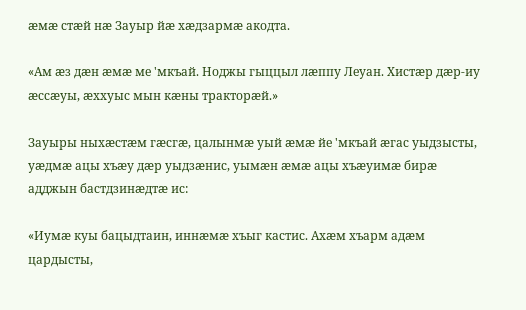ӕмӕ стӕй нӕ Зауыр йӕ хӕдзармӕ акодта.

«Ам ӕз дӕн ӕмӕ ме 'мкъай. Ноджы гыццыл лӕппу Леуан. Хистӕр дӕр-иу ӕссӕуы, ӕххуыс мын кӕны тракторӕй.»

Зауыры ныхӕстӕм гӕсгӕ, цалынмӕ уый ӕмӕ йе 'мкъай ӕгас уыдзысты, уӕдмӕ ацы хъӕу дӕр уыдзӕнис, уымӕн ӕмӕ ацы хъӕуимӕ бирӕ адджын бастдзинӕдтӕ ис:

«Иумӕ куы бацыдтаин, иннӕмӕ хъыг кастис. Ахӕм хъарм адӕм цардысты,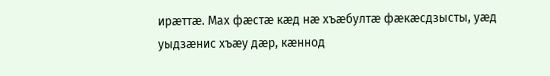ирӕттӕ. Мах фӕстӕ кӕд нӕ хъӕбултӕ фӕкӕсдзысты, уӕд уыдзӕнис хъӕу дӕр, кӕннод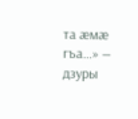та ӕмӕ гъа…» — дзуры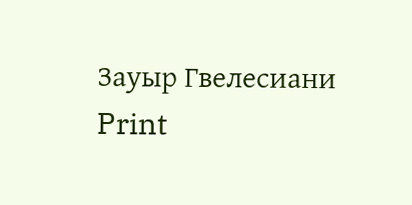Зауыр Гвелесиани
Print